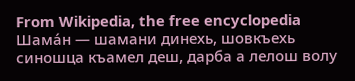From Wikipedia, the free encyclopedia
Шама́н — шамани динехь, шовкъехь синошца къамел деш, дарба а лелош волу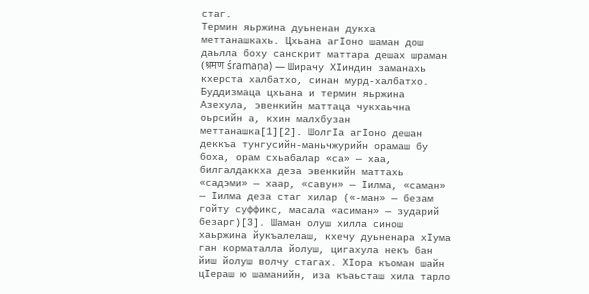стаг.
Термин яьржина дуьненан дукха меттанашкахь. Цхьана агӀоно шаман дош даьлла боху санскрит маттара дешах шраман (श्रमण śramaṇa) — Ширачу ХӀиндин заманахь кхерста халбатхо, синан мурд-халбатхо. Буддизмаца цхьана и термин яьржина Азехула, эвенкийн маттаца чукхаьчна оьрсийн а, кхин малхбузан меттанашка[1][2]. ШолгӀа агӀоно дешан деккъа тунгусийн-маньчжурийн орамаш бу боха, орам схьабалар «са» — хаа, билгалдаккха деза эвенкийн маттахь «садэми» — хаар, «савун» — Ӏилма, «саман» — Ӏилма деза стаг хилар («-ман» — безам гойту суффикс, масала «асиман» — зударий безарг)[3]. Шаман олуш хилла синош хаьржина йукъалелаш, кхечу дуьненара хӀума ган корматалла йолуш, цигахула некъ бан йиш йолуш волчу стагах. ХӀора къоман шайн цӀераш ю шаманийн, иза къаьсташ хила тарло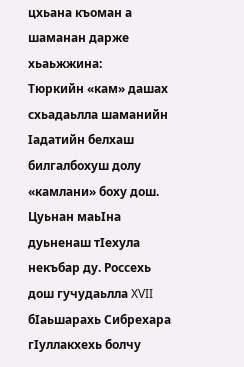цхьана къоман а шаманан дарже хьаьжжина:
Тюркийн «кам» дашах схьадаьлла шаманийн Ӏадатийн белхаш билгалбохуш долу «камлани» боху дош. Цуьнан маьӀна дуьненаш тӀехула некъбар ду. Россехь дош гучудаьлла XVII бӀаьшарахь Сибрехара гӀуллакхехь болчу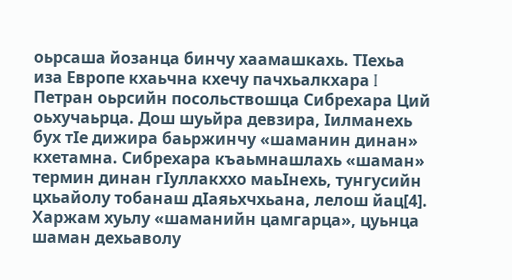оьрсаша йозанца бинчу хаамашкахь. ТӀехьа иза Европе кхаьчна кхечу пачхьалкхара I Петран оьрсийн посольствошца Сибрехара Ций оьхучаьрца. Дош шуьйра девзира, Ӏилманехь бух тӀе дижира баьржинчу «шаманин динан» кхетамна. Сибрехара къаьмнашлахь «шаман» термин динан гӀуллакххо маьӀнехь, тунгусийн цхьайолу тобанаш дӀаяьхчхьана, лелош йац[4].
Харжам хуьлу «шаманийн цамгарца», цуьнца шаман дехьаволу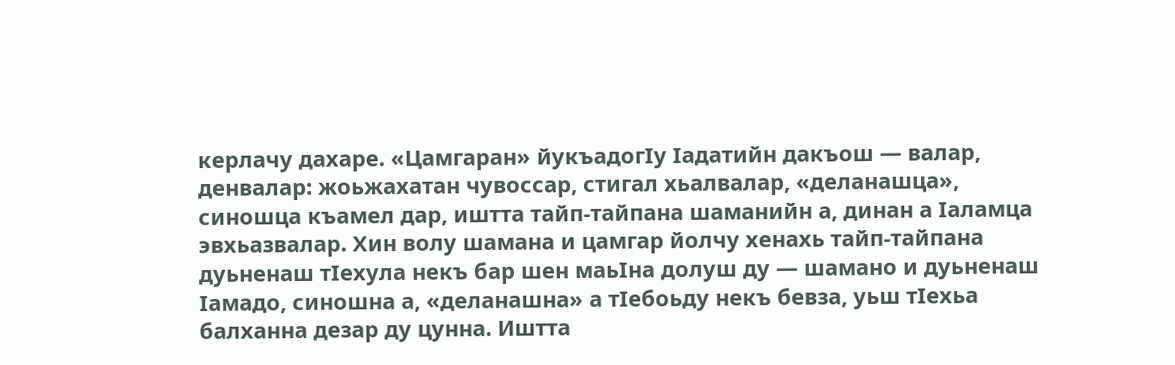керлачу дахаре. «Цамгаран» йукъадогӀу Ӏадатийн дакъош — валар, денвалар: жоьжахатан чувоссар, стигал хьалвалар, «деланашца», синошца къамел дар, иштта тайп-тайпана шаманийн а, динан а Ӏаламца эвхьазвалар. Хин волу шамана и цамгар йолчу хенахь тайп-тайпана дуьненаш тӀехула некъ бар шен маьӀна долуш ду — шамано и дуьненаш Ӏамадо, синошна а, «деланашна» а тӀебоьду некъ бевза, уьш тӀехьа балханна дезар ду цунна. Иштта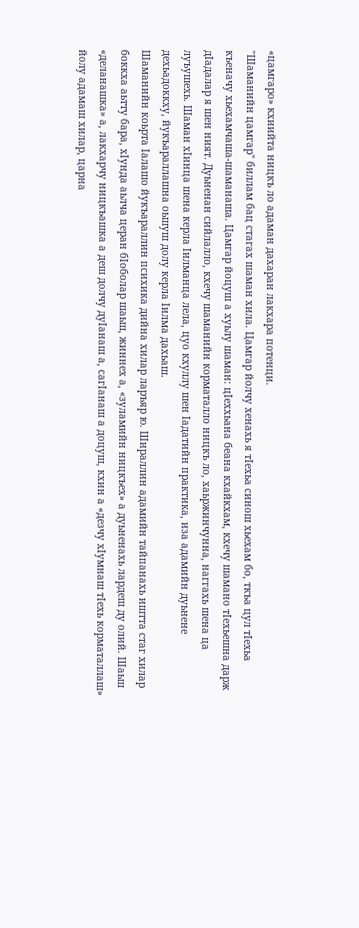«цамгаро» кхиийта ницкъ ло адаман дахаран лакхара потенци.
"Шаманийн цамгар" биллам бац стагах шаман хила. Цамгар йолчу хенахь я тӀехьа синош хьехам бо, ткъа цул тӀехьа къеначу хьехамчаша-шаманаша. Цамгар йоцуш а хуьлу шаман: цӀеххьана беана кхайкхам, кхечу шамано тӀехьешна дарж дӀадалар я шен ният. Дуьненан сийлалло, кхечу шаманийн корматалло ницкъ ло, хаьржинчунна, наггахь шена ца луъушехь. Шаман хӀинца шена керла Ӏилманца лела, цуо кхуллу шен Ӏадатийн практика, иза адамийн дуьнене дехьадоккху, йукъараллашна оьшуш долу керла Ӏилма дахьаш.
Шаманийн коьрта Ӏалашо йукъараллин психика дийна хилар ларъяр ю. Шираллин адамийн тайпанахь иштта стаг хилар боккха аьтту бара, хӀунда аьлча церан бӀоболар шаьш, жиннех а, «зуламийн ницкъех» а дуьненахь лардеш ду олий. Шаьш «деланашка» а, лакхарчу ницкъашка а деш долчу дуӀанаш а, сагӀанаш а доцуш, кхин а «дезчу хӀумнаш тӀехь корматаллаш» йолу адамаш хилар, царна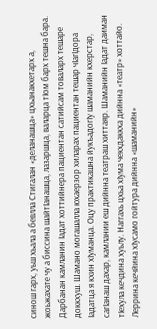синош гарх, уьш хьала а бевлла Стигалан «деланашца» цхьанакхетарх а, жоьжахате чу а биссина шайтӀанашца, лазаршца, валарца тӀом барх тешна бара. Дарбанан камланин Ӏадат хоттийнера пациентан сатийсам товаларх тешаре доккхуш. Шамано могашалла юхаерзор хиларах пациентан тешар чӀагӀдора Ӏадатца я кхин хӀуманца. Оцу практикашна йукъадогӀу шаманийн кхерстар, сагӀанаш дахар, камлании еш дийнна театраш хиттаяр. Шаманийн Ӏадат даиман тӀехула кечдина хуьлу. Наггахь цхьа хӀума чекхдаккха дийнна «театр» хоттайо. Леррина кечйина хӀусамо гойтура дийнна «шаманийн»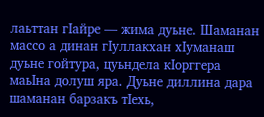лаьттан гӀайре — жима дуьне. Шаманан массо а динан гӀуллакхан хӀуманаш дуьне гойтура, цуьндела кӀорггера маьӀна долуш яра. Дуьне диллина дара шаманан барзакъ тӀехь,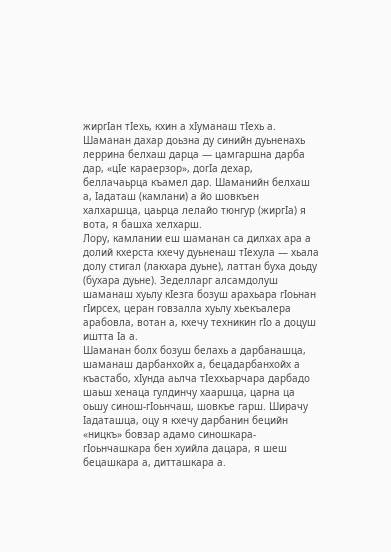жиргӀан тӀехь, кхин а хӀуманаш тӀехь а. Шаманан дахар доьзна ду синийн дуьненахь леррина белхаш дарца — цамгаршна дарба дар, «цӀе караерзор», догӀа дехар, беллачаьрца къамел дар. Шаманийн белхаш а, Ӏадаташ (камлани) а йо шовкъен халхаршца, цаьрца лелайо тюнгур (жиргӀа) я вота, я башха хелхарш.
Лору, камлании еш шаманан са дилхах ара а долий кхерста кхечу дуьненаш тӀехула — хьала долу стигал (лакхара дуьне), латтан буха доьду (бухара дуьне). Зеделларг алсамдолуш шаманаш хуьлу кӀезга бозуш арахьара гӀоьнан гӀирсех, церан говзалла хуьлу хьекъалера арабовла, вотан а, кхечу техникин гӀо а доцуш иштта Ӏа а.
Шаманан болх бозуш белахь а дарбанашца, шаманаш дарбанхойх а, бецадарбанхойх а къастабо, хӀунда аьлча тӀеххьарчара дарбадо шаьш хенаца гулдинчу хааршца, царна ца оьшу синош-гӀоьнчаш, шовкъе гарш. Ширачу Ӏадаташца, оцу я кхечу дарбанин бецийн «ницкъ» бовзар адамо синошкара-гӀоьнчашкара бен хуийла дацара, я шеш бецашкара а, дитташкара а.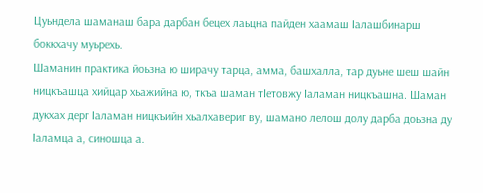Цуьндела шаманаш бара дарбан бецех лаьцна пайден хаамаш Ӏалашбинарш боккхачу муьрехь.
Шаманин практика йоьзна ю ширачу тарца, амма, башхалла, тар дуьне шеш шайн ницкъашца хийцар хьажийна ю, ткъа шаман тӀетовжу Ӏаламан ницкъашна. Шаман дукхах дерг Ӏаламан ницкъийн хьалхавериг ву, шамано лелош долу дарба доьзна ду Ӏаламца а, синошца а.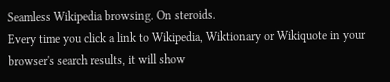Seamless Wikipedia browsing. On steroids.
Every time you click a link to Wikipedia, Wiktionary or Wikiquote in your browser's search results, it will show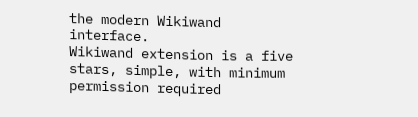the modern Wikiwand interface.
Wikiwand extension is a five stars, simple, with minimum permission required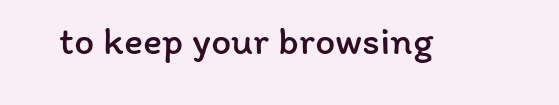to keep your browsing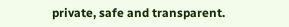private, safe and transparent.